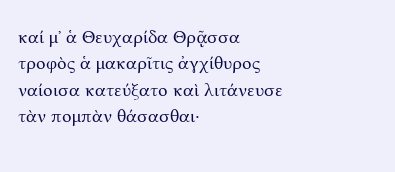καί μʼ ἁ Θευχαρίδα Θρᾷσσα τροφὸς ἁ μακαρῖτις ἀγχίθυρος ναίοισα κατεύξατο καὶ λιτάνευσε τὰν πομπὰν θάσασθαι·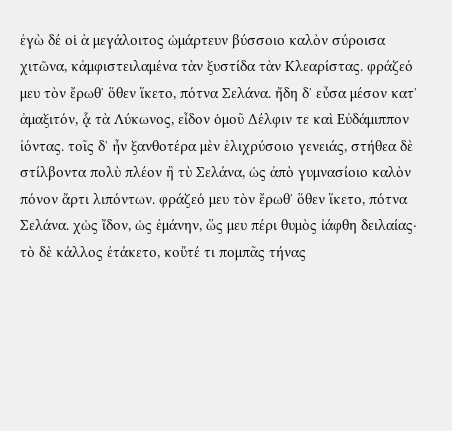ἐγὼ δέ οἱ ἁ μεγάλοιτος ὡμάρτευν βύσσοιο καλὸν σύροισα χιτῶνα, κἀμφιστειλαμένα τὰν ξυστίδα τὰν Κλεαρίστας. φράζεό μευ τὸν ἔρωθʼ ὅθεν ἵκετο, πότνα Σελάνα. ἤδη δʼ εὖσα μέσον κατʼ ἀμαξιτόν, ᾇ τὰ Λύκωνος, εἶδον ὁμοῦ Δέλφιν τε καὶ Εὐδάμιππον ἰόντας. τοῖς δʼ ἦν ξανθοτέρα μὲν ἑλιχρύσοιο γενειάς, στήθεα δὲ στίλβοντα πολὺ πλέον ἢ τὺ Σελάνα, ὡς ἀπὸ γυμνασίοιο καλὸν πόνον ἄρτι λιπόντων. φράζεό μευ τὸν ἔρωθʼ ὅθεν ἵκετο, πότνα Σελάνα. χὡς ἴδον, ὡς ἐμάνην, ὥς μευ πέρι θυμὸς ἰάφθη δειλαίας· τὸ δὲ κάλλος ἐτάκετο, κοὔτέ τι πομπᾶς τήνας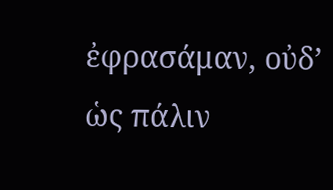ἐφρασάμαν, οὐδʼ ὡς πάλιν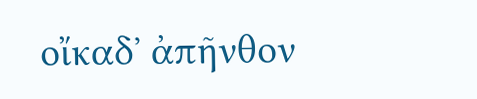οἴκαδʼ ἀπῆνθον